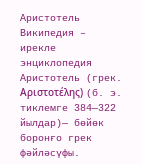Аристотель
Википедия – ирекле энциклопедия
Аристотель (грек. Αριστοτέλης) (б. э. тиклемге 384—322 йылдар)— бөйөк боронғо грек фәйләсүфы.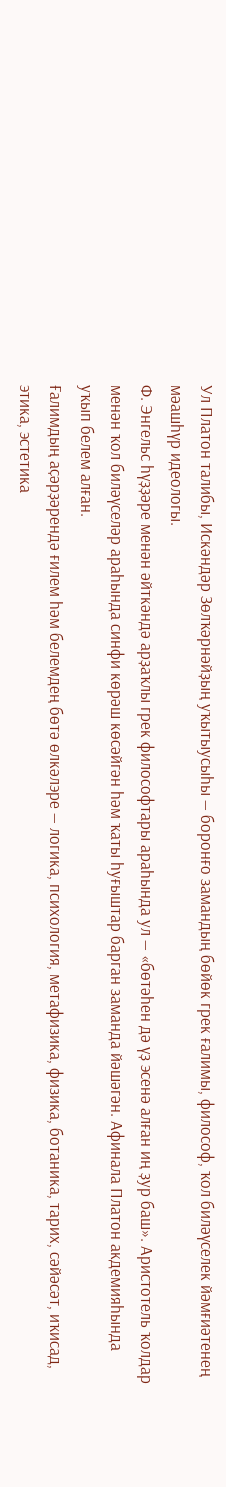Ул Платон талибы, Искәндәр Зөлҡәрнәйҙың уҡытыусыһы — боронғо замандың бөйөк грек ғалимы, философ, ҡол биләүселек йәмғиәтенең мәашһүр идеологы.
Ф. Энгельс һүҙҙәре менән әйткәндә арҙаҡлы грек философтары араһында ул — «бөтәһен дә үҙ эсенә алған иң ҙур баш». Аристотель ҡолдар менән ҡол биләүселәр араһында синфи көрәш көсәйгән һәм ҡаты һуғыштар барган заманда йәшәгән. Афинала Платон акдемияһында уҡып белем алған.
Ғалимдың аҫәрҙәрендә ғилем һәм белемдең бөтә өлкәлэре — логика, психология, метафизика, физика, ботаника, тарих, сәйәсәт, иҡисад, этика, эстетика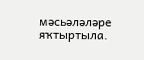мәсьәләләре яҡтыртыла.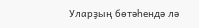Уларҙың бөтәһендә лә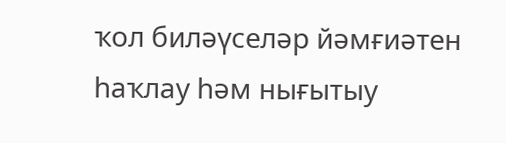ҡол биләүселәр йәмғиәтен һаҡлау һәм нығытыу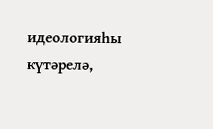идеологияһы күтәрелә,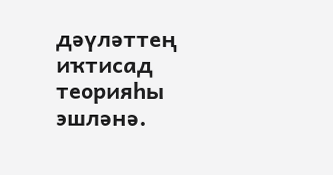дәүләттең иҡтисад теорияһы эшләнә.